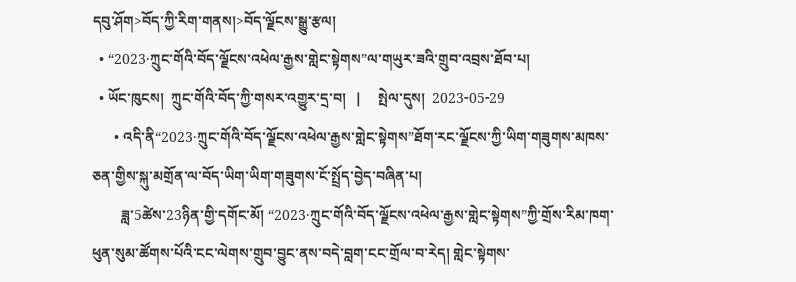དབུ་ཤོག>བོད་ཀྱི་རིག་གནས།>བོད་ལྗོངས་སྒྱུ་རྩལ།
  • “2023·ཀྲུང་གོའི་བོད་ལྗོངས་འཕེལ་རྒྱས་གླེང་སྟེགས”ལ་གཡུར་ཟའི་གྲུབ་འབྲས་ཐོབ་པ།
  • ཡོང་ཁུངས།  ཀྲུང་གོའི་བོད་ཀྱི་གསར་འགྱུར་དྲ་བ།   |     སྤེལ་དུས།  2023-05-29
      • འདི་ནི“2023·ཀྲུང་གོའི་བོད་ལྗོངས་འཕེལ་རྒྱས་གླེང་སྟེགས”ཐོག་རང་ལྗོངས་ཀྱི་ཡིག་གཟུགས་མཁས་ཅན་གྱིས་སྐུ་མགྲོན་ལ་བོད་ཡིག་ཡིག་གཟུགས་ངོ་སྤྲོད་བྱེད་བཞིན་པ།
        ཟླ་5ཚེས་23ཉིན་གྱི་དགོང་མོ། “2023·ཀྲུང་གོའི་བོད་ལྗོངས་འཕེལ་རྒྱས་གླེང་སྟེགས”ཀྱི་གྲོས་རིམ་ཁག་ཕུན་སུམ་ཚོགས་པོའི་ངང་ལེགས་གྲུབ་བྱུང་ནས་བདེ་བླག་ངང་གྲོལ་བ་རེད། གླེང་སྟེགས་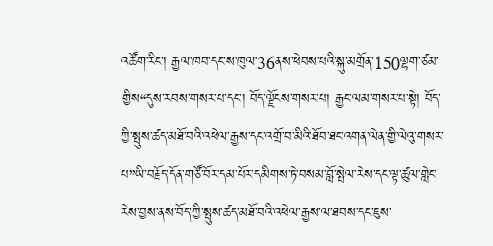འཚོག་རིང་། རྒྱལ་ཁབ་དང་ས་ཁུལ་36ནས་ཕེབས་པའི་སྐུ་མགྲོན་150ལྷག་ཙམ་གྱིས“དུས་རབས་གསར་པ་དང་། བོད་ལྗོངས་གསར་པ། རྒྱང་ལམ་གསར་པ་སྟེ། བོད་ཀྱི་སྤུས་ཚད་མཐོ་བའི་འཕེལ་རྒྱས་དང་འགྲོ་བ་མིའི་ཐོབ་ཐང་འགན་ལེན་གྱི་ལེའུ་གསར་པ”ཡི་བརྗོད་དོན་གཙོ་བོར་དམ་པོར་དམིགས་ཏེ་བསམ་བློ་སྤེལ་རེས་དང་ལྟ་ཚུལ་གླེང་རེས་བྱས་ནས་བོད་ཀྱི་སྤུས་ཚད་མཐོ་བའི་འཕེལ་རྒྱས་ལ་ཐབས་དང་ཇུས་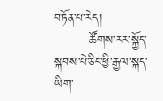བཏོན་པ་རེད།
        ཚོགས་རར་སྐྱོད་སྐབས་པེ་ཅིང་ཕྱི་རྒྱལ་སྐད་ཡིག་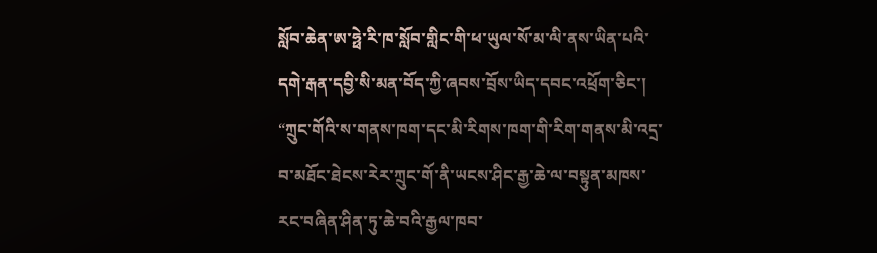སློབ་ཆེན་ཨ་ཧྥེ་རི་ཁ་སློབ་གླིང་གི་ཕ་ཡུལ་སོ་མ་ལི་ནས་ཡིན་པའི་དགེ་རྒན་དབྱི་སི་མན་བོད་ཀྱི་ཞབས་བྲོས་ཡིད་དབང་འཕྲོག་ཅིང་། “ཀྲུང་གོའི་ས་གནས་ཁག་དང་མི་རིགས་ཁག་གི་རིག་གནས་མི་འདྲ་བ་མཐོང་ཐེངས་རེར་ཀྲུང་གོ་ནི་ཡངས་ཤིང་རྒྱ་ཆེ་ལ་བསྟུན་མཁས་རང་བཞིན་ཤིན་ཏུ་ཆེ་བའི་རྒྱལ་ཁབ་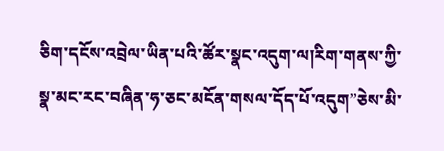ཅིག་དངོས་འབྲེལ་ཡིན་པའི་ཚོར་སྣང་འདུག་ལ།རིག་གནས་ཀྱི་སྣ་མང་རང་བཞིན་ཧ་ཅང་མངོན་གསལ་དོད་པོ་འདུག”ཅེས་མི་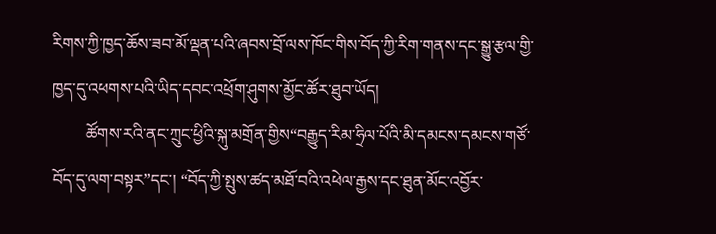རིགས་ཀྱི་ཁྱད་ཆོས་ཟབ་མོ་ལྡན་པའི་ཞབས་བྲོ་ལས་ཁོང་གིས་བོད་ཀྱི་རིག་གནས་དང་སྒྱུ་རྩལ་གྱི་ཁྱད་དུ་འཕགས་པའི་ཡིད་དབང་འཕྲོག་ཤུགས་མྱོང་ཚོར་ཐུབ་ཡོད།
        ཚོགས་རའི་ནང་ཀྲུང་ཕྱིའི་སྐུ་མགྲོན་གྱིས“བརྒྱུད་རིམ་ཧྲིལ་པོའི་མི་དམངས་དམངས་གཙོ་བོད་དུ་ལག་བསྟར”དང་། “བོད་ཀྱི་སྤུས་ཚད་མཐོ་བའི་འཕེལ་རྒྱས་དང་ཐུན་མོང་འབྱོར་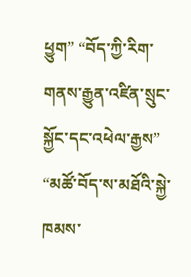ཕྱུག” “བོད་ཀྱི་རིག་གནས་རྒྱུན་འཛིན་སྲུང་སྐྱོང་དང་འཕེལ་རྒྱས” “མཚོ་བོད་ས་མཐོའི་སྐྱེ་ཁམས་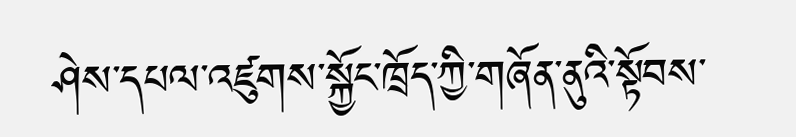ཤེས་དཔལ་འཛུགས་སྐྱོང་ཁྲོད་ཀྱི་གཞོན་ནུའི་སྟོབས་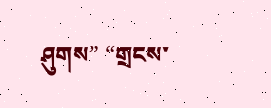ཤུགས” “གྲངས་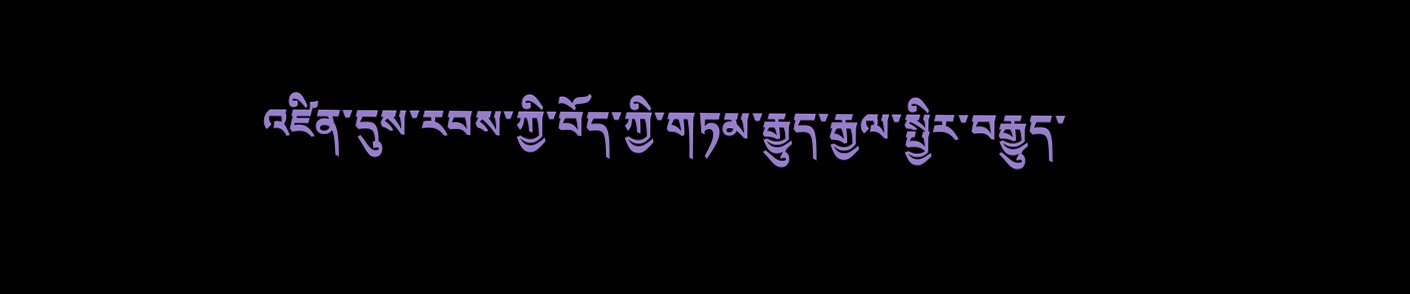འཛིན་དུས་རབས་ཀྱི་བོད་ཀྱི་གཏམ་རྒྱུད་རྒྱལ་སྤྱིར་བརྒྱུད་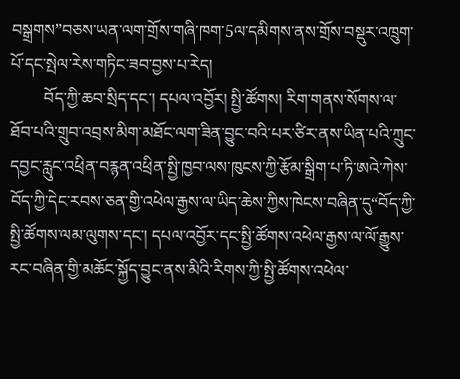བསྒྲགས”བཅས་ཡན་ལག་གྲོས་གཞི་ཁག་5ལ་དམིགས་ནས་གྲོས་བསྡུར་འཁྲུག་པོ་དང་སྤེལ་རེས་གཏིང་ཟབ་བྱས་པ་རེད།
        བོད་ཀྱི་ཆབ་སྲིད་དང་། དཔལ་འབྱོར། སྤྱི་ཚོགས། རིག་གནས་སོགས་ལ་ཐོབ་པའི་གྲུབ་འབྲས་མིག་མཐོང་ལག་ཟིན་བྱུང་བའི་པར་ཙིར་ནས་ཡིན་པའི་ཀྲུང་དབྱང་རླུང་འཕྲིན་བརྙན་འཕྲིན་སྤྱི་ཁྱབ་ལས་ཁུངས་ཀྱི་རྩོམ་སྒྲིག་པ་ཏི་ཨའེ་ཀེས་བོད་ཀྱི་དེང་རབས་ཅན་གྱི་འཕེལ་རྒྱས་ལ་ཡིད་ཆེས་ཀྱིས་ཁེངས་བཞིན་དུ“བོད་ཀྱི་སྤྱི་ཚོགས་ལམ་ལུགས་དང་། དཔལ་འབྱོར་དང་སྤྱི་ཚོགས་འཕེལ་རྒྱས་ལ་ལོ་རྒྱུས་རང་བཞིན་གྱི་མཆོང་སྐྱོད་བྱུང་ནས་མིའི་རིགས་ཀྱི་སྤྱི་ཚོགས་འཕེལ་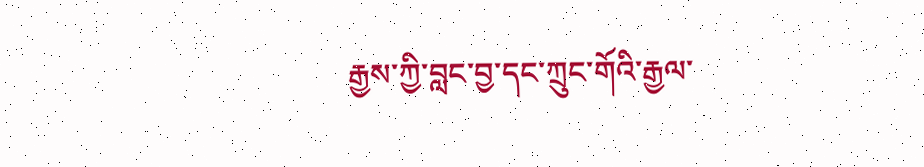རྒྱས་ཀྱི་བླང་བྱ་དང་ཀྲུང་གོའི་རྒྱལ་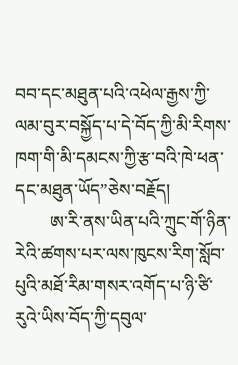བབ་དང་མཐུན་པའི་འཕེལ་རྒྱས་ཀྱི་ལམ་བུར་བསྐྱོད་པ་དེ་བོད་ཀྱི་མི་རིགས་ཁག་གི་མི་དམངས་ཀྱི་རྩ་བའི་ཁེ་ཕན་དང་མཐུན་ཡོད”ཅེས་བརྗོད།
        ཨ་རི་ནས་ཡིན་པའི་ཀྲུང་གོ་ཉིན་རེའི་ཚགས་པར་ལས་ཁུངས་རིག་སློབ་པུའི་མཐོ་རིམ་གསར་འགོད་པ་ཉི་ཙི་རུའེ་ཡིས་བོད་ཀྱི་དབུལ་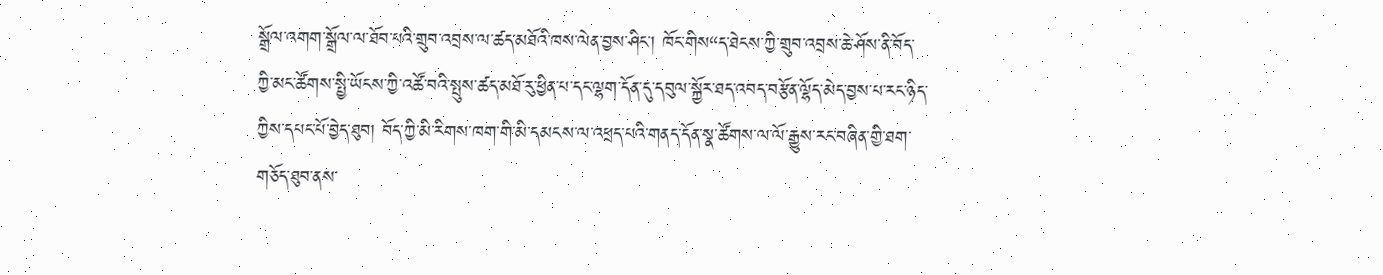སྒྲོལ་འགག་སྒྲོལ་ལ་ཐོབ་པའི་གྲུབ་འབྲས་ལ་ཚད་མཐོའི་ཁས་ལེན་བྱས་ཤིང་། ཁོང་གིས“ད་ཐེངས་ཀྱི་གྲུབ་འབྲས་ཆེ་ཤོས་ནི་བོད་ཀྱི་མང་ཚོགས་སྤྱི་ཡོངས་ཀྱི་འཚོ་བའི་སྤུས་ཚད་མཐོ་རུ་ཕྱིན་པ་དང་ལྷག་དོན་དུ་དབུལ་སྐྱོར་ཐད་འབད་བརྩོན་ལྷོད་མེད་བྱས་པ་རང་ཉིད་ཀྱིས་དཔང་པོ་བྱེད་ཐུབ། བོད་ཀྱི་མི་རིགས་ཁག་གི་མི་དམངས་ལ་འཕྲད་པའི་གནད་དོན་སྣ་ཚོགས་ལ་ལོ་རྒྱུས་རང་བཞིན་གྱི་ཐག་གཅོད་ཐུབ་ནས་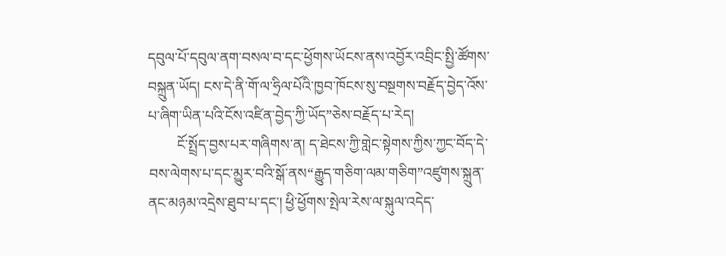དབུལ་པོ་དབུལ་ནག་བསལ་བ་དང་ཕྱོགས་ཡོངས་ནས་འབྱོར་འབྲིང་སྤྱི་ཚོགས་བསྐྲུན་ཡོད། ངས་དེ་ནི་གོ་ལ་ཧྲིལ་པོའི་ཁྱབ་ཁོངས་སུ་བསྔགས་བརྗོད་བྱེད་འོས་པ་ཞིག་ཡིན་པའི་ངོས་འཛིན་བྱེད་ཀྱི་ཡོད”ཅེས་བརྗོད་པ་རེད།
        ངོ་སྤྲོད་བྱས་པར་གཞིགས་ན། ད་ཐེངས་ཀྱི་གླེང་སྟེགས་ཀྱིས་ཀྱང་བོད་དེ་བས་ལེགས་པ་དང་མྱུར་བའི་སྒོ་ནས“རྒྱུད་གཅིག་ལམ་གཅིག”འཛུགས་སྐྲུན་ནང་མཉམ་འདྲེས་ཐུབ་པ་དང་། ཕྱི་ཕྱོགས་སྤེལ་རེས་ལ་སྐུལ་འདེད་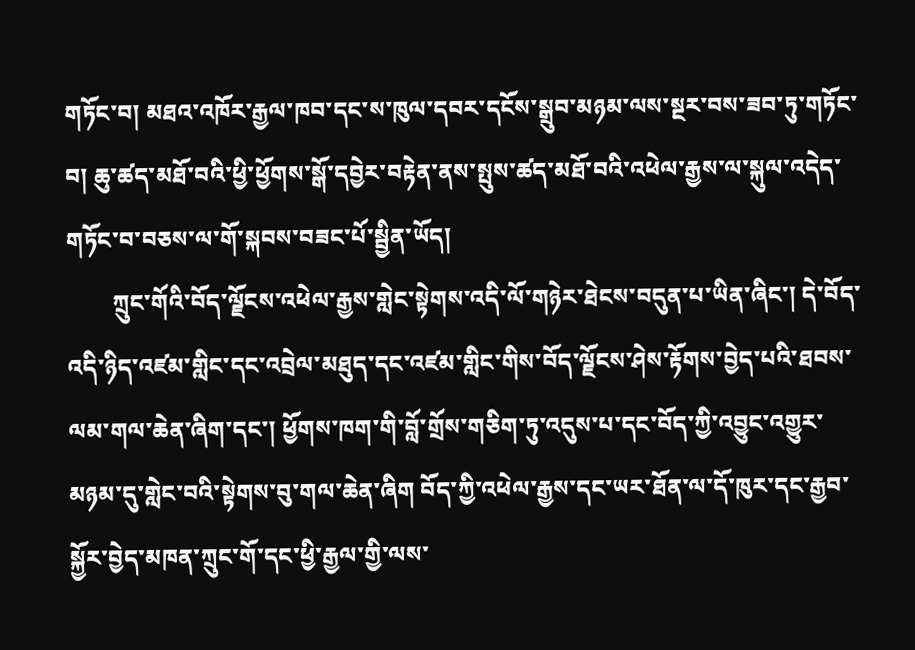གཏོང་བ། མཐའ་འཁོར་རྒྱལ་ཁབ་དང་ས་ཁུལ་དབར་དངོས་སྒྲུབ་མཉམ་ལས་སྔར་བས་ཟབ་ཏུ་གཏོང་བ། ཆུ་ཚད་མཐོ་བའི་ཕྱི་ཕྱོགས་སྒོ་དབྱེར་བརྟེན་ནས་སྤུས་ཚད་མཐོ་བའི་འཕེལ་རྒྱས་ལ་སྐུལ་འདེད་གཏོང་བ་བཅས་ལ་གོ་སྐབས་བཟང་པོ་སྦྱིན་ཡོད།
        ཀྲུང་གོའི་བོད་ལྗོངས་འཕེལ་རྒྱས་གླེང་སྟེགས་འདི་ལོ་གཉེར་ཐེངས་བདུན་པ་ཡིན་ཞིང་། དེ་བོད་འདི་ཉིད་འཛམ་གླིང་དང་འབྲེལ་མཐུད་དང་འཛམ་གླིང་གིས་བོད་ལྗོངས་ཤེས་རྟོགས་བྱེད་པའི་ཐབས་ལམ་གལ་ཆེན་ཞིག་དང་། ཕྱོགས་ཁག་གི་བློ་གྲོས་གཅིག་ཏུ་འདུས་པ་དང་བོད་ཀྱི་འབྱུང་འགྱུར་མཉམ་དུ་གླེང་བའི་སྟེགས་བུ་གལ་ཆེན་ཞིག བོད་ཀྱི་འཕེལ་རྒྱས་དང་ཡར་ཐོན་ལ་དོ་ཁུར་དང་རྒྱབ་སྐྱོར་བྱེད་མཁན་ཀྲུང་གོ་དང་ཕྱི་རྒྱལ་གྱི་ལས་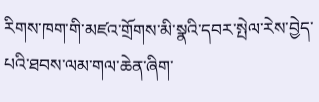རིགས་ཁག་གི་མཛའ་གྲོགས་མི་སྣའི་དབར་སྤེལ་རེས་བྱེད་པའི་ཐབས་ལམ་གལ་ཆེན་ཞིག་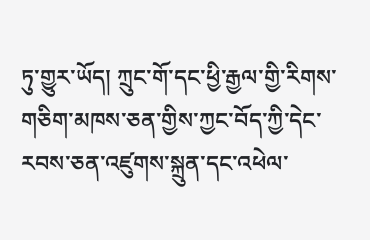ཏུ་གྱུར་ཡོད། ཀྲུང་གོ་དང་ཕྱི་རྒྱལ་གྱི་རིགས་གཅིག་མཁས་ཅན་གྱིས་ཀྱང་བོད་ཀྱི་དེང་རབས་ཅན་འཛུགས་སྐྲུན་དང་འཕེལ་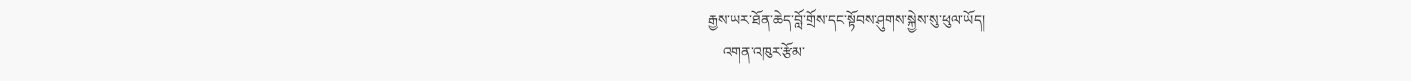རྒྱས་ཡར་ཐོན་ཆེད་བློ་གྲོས་དང་སྟོབས་ཤུགས་སྐྱེས་སུ་ཕུལ་ཡོད།
    འགན་འཁུར་རྩོམ་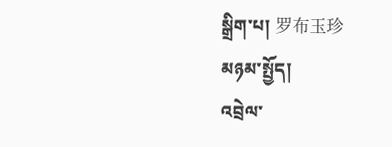སྒྲིག་པ། 罗布玉珍
མཉམ་སྤྱོད།
འབྲེལ་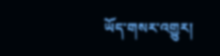ཡོད་གསར་འགྱུར།